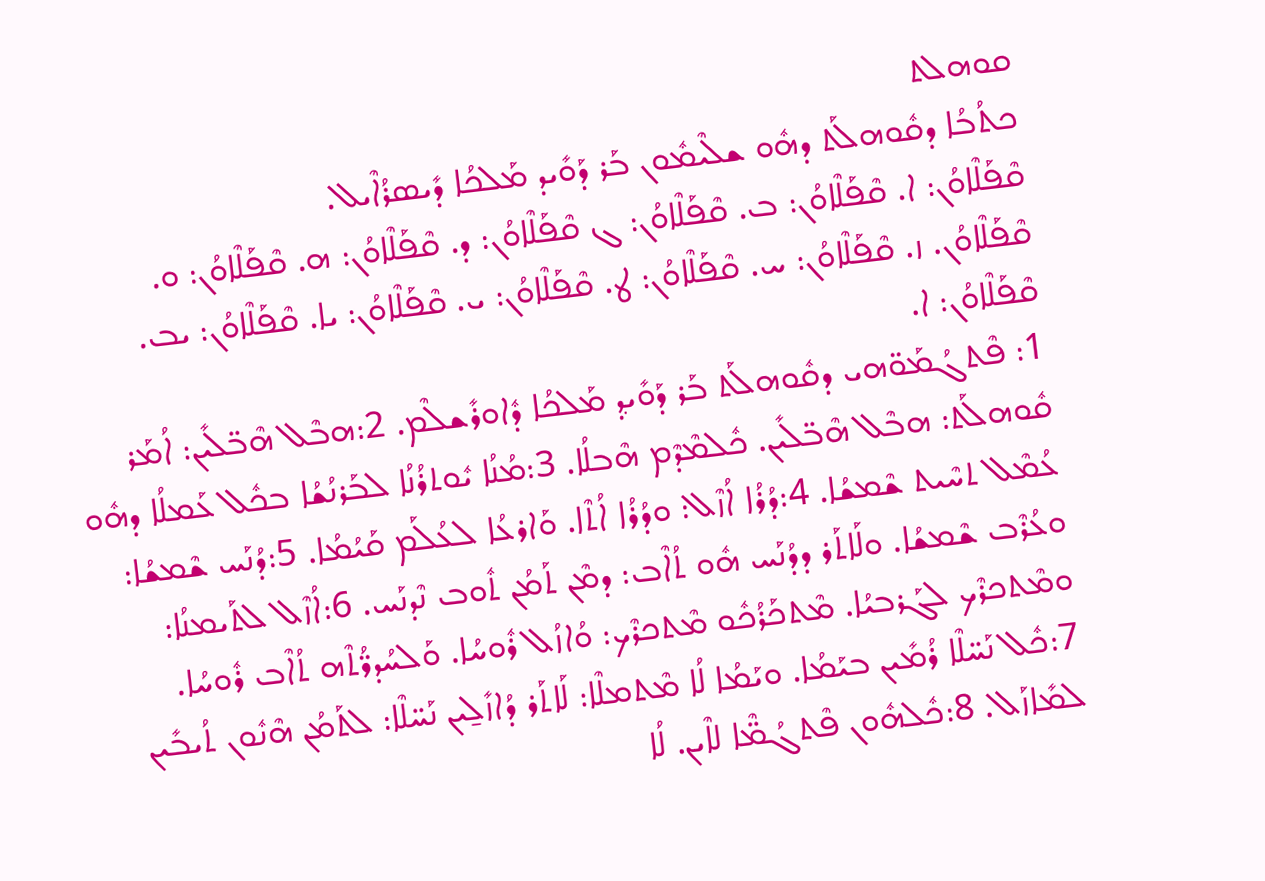ܩܘܗܠܬ
ܟܬܳܒܳܐ ܕܩܽܘܗܠܰܬ ܕܗܽܘ ܫܠܶܝܡܽܘܢ ܒܰܪ ܕܰܘܺܝܕ ܡܰܠܟܳܐ ܕܺܝܣܪܳܐܶܝܠ.
ܩܶܦܰܠܶܐܘܳܢ: ܐ. ܩܶܦܰܠܶܐܘܳܢ: ܒ. ܩܶܦܰܠܶܐܘܳܢ: ܓ ܩܶܦܰܠܶܐܘܳܢ: ܕ. ܩܶܦܰܠܶܐܘܳܢ: ܗ. ܩܶܦܰܠܶܐܘܳܢ: ܘ.
ܩܶܦܰܠܶܐܘܳܢ. ܙ. ܩܶܦܰܠܶܐܘܳܢ: ܚ. ܩܶܦܰܠܶܐܘܳܢ: ܛ. ܩܶܦܰܠܶܐܘܳܢ: ܝ. ܩܶܦܰܠܶܐܘܳܢ: ܝܐ. ܩܶܦܰܠܶܐܘܳܢ: ܝܒ.
ܩܶܦܰܠܶܐܘܳܢ: ܐ.
1: ܦܶܬܓܳܡܰܘ̈ܗܝ ܕܩܽܘܗܠܰܬ ܒܰܪ ܕܰܘܺܝܕ݂ ܡܰܠܟܳܐ ܕܽܐܘܪܺܫܠܶܡ. 2:ܗܒܶܠ ܗܶܒ̈ܠܺܝܢ: ܐܳܡܰܪ ܩܽܘܗܠܰܬ: ܗܒܶܠ ܗܶܒ̈ܠܺܝܢ. ܟܽܠܡܶܕܶܡ ܗܶܒܠܳܐ. 3:ܡܳܢܳܐ ܝܽܘܬܪܳܢܳܐ ܠܒܰܪܢܳܫܳܐ ܒܟܽܠ ܥܰܡܠܳܐ ܕܗܽܘ ܥܳܡܶܠ ܬܚܶܝܬ ܫܶܡܫܳܐ. 4:ܕܳܪܳܐ ܐܳܙܶܠ: ܘܕܳܪܳܐ ܐܳܬܶܐ. ܘܰܐܪܥܳܐ ܠܥܳܠܰܡ ܩܰܝܳܡܳܐ. 5:ܕܳܢܰܚ ܫܶܡܫܳܐ: ܘܥܳܪܶܒ ܫܶܡܫܳܐ. ܘܠܰܐܬܰܪ ܕܕܳܢܰܚ ܗܽܘ ܬܳܐܶܒ: ܕܡܶܢ ܬܰܡܳܢ ܬܽܘܒ ܢܶܕܢܰܚ. 6:ܐܳܙܶܠ ܠܬܰܝܡܢܳܐ: ܘܡܶܬܟܪܶܟ ܠܓܰܪܒܝܳܐ. ܡܶܬܟܰܪܳܟܽܘ ܡܶܬܟܪܶܟ: ܘܳܐܙܳܠ ܪܽܘܚܳܐ. ܘܰܠܚܳܕܖ̈ܳܬܶܗ ܬܳܐܶܒ ܪܽܘܚܳܐ. 7:ܟܽܠ ܢܰܚ̈ܠܶܐ ܪܳܡܺܝܢ ܒܝܰܡܳܐ. ܘܝܰܡܳܐ ܠܳܐ ܡܶܬܡܠܶܐ: ܠܰܐܬܰܪ ܕܳܐܙܺܠ̱ܝܢ ܢܰܚ̈ܠܶܐ: ܠܬܰܡܳܢ ܗܶܢܽܘܢ ܬܳܝܒܺܝܢ ܠܡܺܐܙܰܠ. 8:ܟܽܠܗܽܘܢ ܦܶܬܓܳܡ̈ܶܐ ܠܐܶܝܢ. ܠܳܐ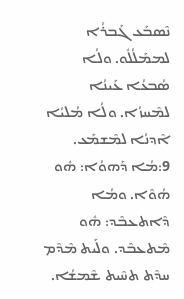ܢܶܣܒܰܥ ܓܰܒܪܳܐ ܠܡܡܰܠܳܠܽܘ. ܘܠܳܐ ܣܳܒܥܳܐ ܥܰܝܢܳܐ ܠܡܶܚܙܳܐ. ܘܠܳܐ ܡܳܠܝܳܐ ܐܶܕܢܳܐ ܠܡܶܫܡܰܥ. 9:ܡܳܐ ܕܰܗܘܳܐ: ܗܽܘ ܗܳܘܶܐ. ܘܡܳܐ ܕܶܐܬܥܒܶܕ: ܗܽܘ ܡܶܬܥܒܶܕ. ܘܠܰܝܬ ܡܶܕܶܡ ܚܕܶܬ ܬܚܶܝܬ ܫܶܡܫܳܐ.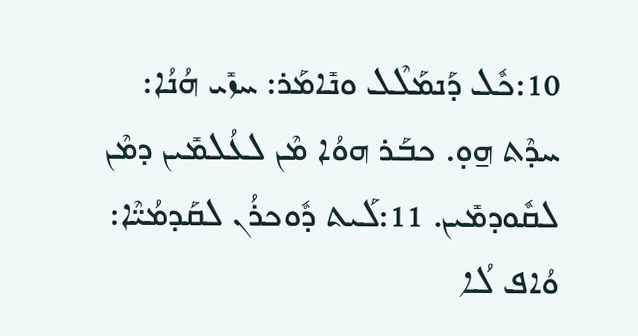10:ܟܽܠ ܕܰܢܡܰܠܶܠ ܘܢܺܐܡܰܪ: ܚܙܺܝ ܗܳܢܳܐ: ܚܕܶܬ ܗ̱ܘ̣. ܟܒܰܪ ܗܘܳܐ ܡܶܢ ܠܥܳܠܡܺܝܢ ܕܡܶܢ ܠܩܽܘܕܡܺܝܢ. 11:ܠܰܝܬ ܕܽܘܟܪܳܢ ܠܩܰܕܡܳܝ̈ܶܐ: ܘܳܐܦ ܠܳܐ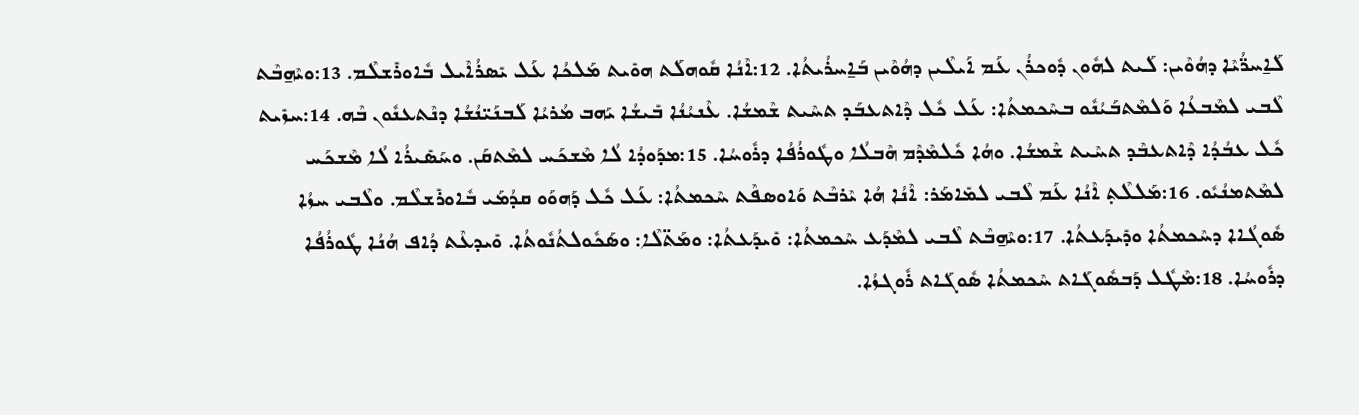ܠܰܐ̱ܚܖ̈ܳܝܶܐ ܕܗܳܘܶܝܢ: ܠܰܝܬ ܠܗܽܘܢ ܕܽܘܟܪܳܢ ܥܰܡ ܐܰܝܠܶܝܢ ܕܗܳܘܶܝܢ ܒܰܐ̱ܚܪܳܝܬܳܐ. 12:ܐܶܢܳܐ ܩܽܘܗܠܰܬ ܗܘܺܝܬ ܡܰܠܟܳܐ ܥܰܠ ܝܺܣܪܳܐܶܝܠ ܒܽܐܘܪܺܫܠܶܡ. 13:ܘܝܶܗ̱ܒܶܬ ܠܶܒܝ ܠܡܶܒܥܳܐ ܘܰܠܡܶܬܒܰܝܳܢܽܘ ܒܚܶܟܡܬܳܐ: ܥܰܠ ܟܽܠ ܕܶܐܬܥܒܰܕ ܬܚܶܝܬ ܫܶܡܫܳܐ. ܥܶܢܝܳܢܳܐ ܒܺܝܫܳܐ ܝܰܗܒ ܡܳܪܝܳܐ ܠܰܒܢܰܝ̈ܢܳܫܳܐ ܕܢܶܬܥܢܽܘܢ ܒܶܗ. 14:ܚܙܺܝܬ ܟܽܠ ܥܒܳܕܳܐ ܕܶܐܬܥܒܶܕ ܬܚܶܝܬ ܫܶܡܫܳܐ. ܘܗܳܐ ܟܽܠܡܶܕܶܡ ܗܶܒܠܳܐ ܘܛܽܘܪܳܦܳܐ ܕܪܽܘܚܳܐ. 15:ܡܕܰܘܕܳܐ ܠܳܐ ܡܶܫܟܰܚ ܠܡܶܬܩܰܢ. ܘܚܰܣܺܝܪܳܐ ܠܳܐ ܡܶܫܟܰܚ ܠܡܶܬܡܢܳܝܽܘ. 16:ܡܰܠܠܶܬ݂ ܐܶܢܳܐ ܥܰܡ ܠܶܒܝ ܠܡܺܐܡܰܪ: ܐܶܢܳܐ ܗܳܐ ܝܶܪܒܶܬ ܘܰܐܘܣܦܶܬ ܚܶܟܡܬܳܐ: ܥܰܠ ܟܽܠ ܕܰܗܘܰܘ ܩܕܳܡܰܝ ܒܽܐܘܪܺܫܠܶܡ. ܘܠܶܒܝ ܚܙܳܐ ܣܽܘܓܳܐܐ ܕܚܶܟܡܬܳܐ ܘܕܺܝܕܰܥܬܳܐ. 17:ܘܝܶܗ̱ܒܶܬ ܠܶܒܝ ܠܡܶܕܰܥ ܚܶܟܡܬܳܐ: ܘܺܝܕܰܥܬܳܐ: ܘܡܰܬ̈ܠܶܐ: ܘܣܰܟܽܘܠܬܳܢܽܘܬܳܐ. ܘܺܝܕܥܶܬ ܕܳܐܦ ܗܳܢܳܐ ܛܽܘܪܳܦܳܐ ܕܪܽܘܚܳܐ. 18:ܡܶܛܽܠ ܕܰܒܣܽܘܓܰܐܬ ܚܶܟܡܬܳܐ ܣܽܘܓܰܐܬ ܪܽܘܓܙܳܐ.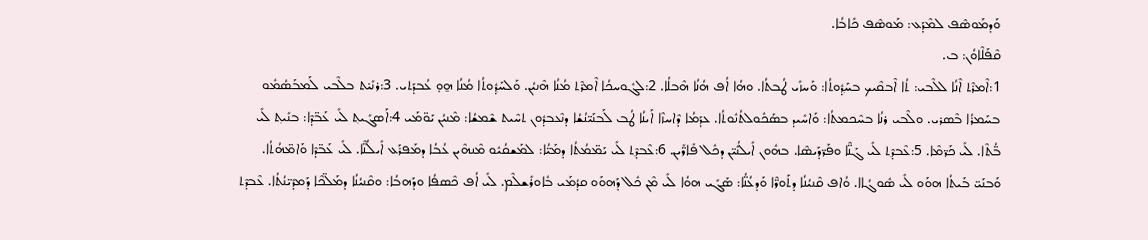ܘܰܕܡܰܘܣܶܦ ܠܡܶܕܰܥ: ܡܰܘܣܶܦ ܟܺܐܒܳܐ.
ܩܶܦܰܠܶܐܘܳܢ: ܒ.
1:ܐܶܡܪܶܬ ܐܶܢܳܐ ܠܠܶܒܝ: ܬܳܐ ܐܶܒܩܶܝܟ ܒܚܰܕ݂ܽܘܬܳܐ: ܘܰܚܙܺܝ ܛܳܒܬܳܐ. ܘܗܳܐ ܐܳܦ ܗܳܢܳܐ ܗܶܒܠܳܐ. 2:ܠܓܽܘܚܟܳܐ ܐܶܡܪܶܬ ܡܳܢܳܐ ܗܶܢܝܳܢ. ܘܰܠܚܰܕ݂ܽܘܬܳܐ ܡܳܢܳܐ ܗ̱ܘ̣ ܥܳܒܕܰܬܝ. 3:ܪܢܺܝ̇ܬ ܒܠܶܒܝ ܠܰܡܒܰܣܳܡܽܘ ܒܚܰܡܪܳܐ ܒܶܣܪܝ. ܘܠܶܒܝ ܪܢܳܐ ܒܚܶܟܡܬܳܐ: ܘܰܐܚܺܝܕ ܒܣܰܟܽܘܠܬܳܢܽܘܬܳܐ. ܥܕܰܡܳܐ ܕܶܐܚܙܶܐ ܐܰܝܢܳܐ ܛܳܒ ܠܰܒܢܰܝ̈ܢܳܫܳܐ ܕܢܶܥܒܕܽܘܢ ܬܚܶܝܬ ܫܶܡܫܳܐ: ܡܶܢܝܳܢ ܝܰܘ̈ܡܰܝ 4:ܐܰܣܓܺܝܬ݂ ܠܺܝ ܥܰܒ̈ܕܶܐ: ܒܢܺܝܬ݂ ܠܺܝ ܒ̈ܳܬܶܐ. ܠܺܝ ܟܰܖ̈ܡܶܐ. 5:ܥܶܒܕܶܬ݂ ܠܺܝ ܓܰܢ̈ܶܐ ܘܦܰܖ̈ܕܰܝܣܶܐ. ܒܗܽܘܢ ܐܺܝܠܳܢܺܝ̈ܢ ܕܟܽܠ ܦܺܐܖ̈ܺܝܢ. 6:ܥܶܒܕܶܬ݂ ܠܺܝ ܝܰܡ̈ܡܳܬܳܐ ܕܡܰܝ̈ܳܐ: ܠܡܰܫܩܳܝܽܘ ܡܶܢܗܶܝܢ ܥܳܒܳܐ ܕܡܰܦܪܰܥ ܐܺܝܠܳܢ̈ܶܐ. ܠܺܝ ܥܰܒ̈ܕܶܐ ܘܰܐܡ̈ܗܳܬܳܐ. ܘܰܒܢܰܝ̈ ܒܰܝܬܳܐ ܗܘܰܘ ܠܺܝ ܣܽܘܓܳܐܐ. ܘܳܐܦ ܩܶܢܝܳܢܳܐ ܕܬܰܘܖ̈ܶܐ ܘܰܕܥܳܢ̈ܳܐ: ܣܰܓܺܝ ܗܘܳܐ ܠܺܝ ܡܶܢ ܟܽܠ ܕܰܗܘܰܘ ܩܕܳܡܰܝ ܒܽܐܘܪܺܫܠܶܡ. ܠܺܝ ܐܳܦ ܟܶܣܦܳܐ ܘܕܰܗܒܳܐ: ܘܩܶܢܝܳܢܳܐ ܕܡܰܠ̈ܟܶܐ ܕܰܡܕܺܝ̈ܢܳܬܳܐ. ܥܶܒܕܶܬ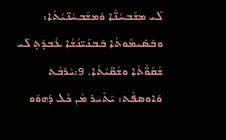ܠܺܝ ܡܫܰܒܚܳܢ̈ܶܐ ܘܰܡܫܰܒܚܳܢ̈ܝܳܬܳܐ: ܘܒܰܣܺܝܡܽܘܬܳܐ ܒܰܒܢܰܝ̈ܢܳܫܳܐ ܥܶܒܕܶܬ݂ ܠܺܝ ܫܳܩܰܘ̈ܳܬܳܐ ܘܫܳܩ̈ܝܳܬܳܐ. 9:ܝܶܪܒܶܬ ܘܰܐܘܣܦܶܬ: ܝܰܬܺܝܪ ܡܶܢ ܟܽܠ ܕܰܗܘܰܘ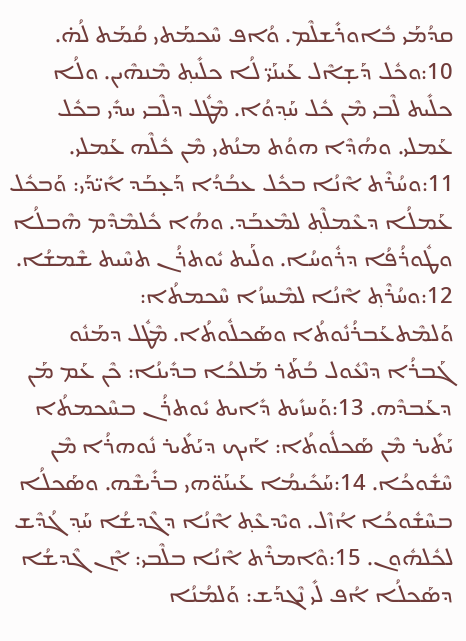ܩܕܳܡܰܝ ܒܽܐܘܪܺܫܠܶܡ. ܘܳܐܦ ܚܶܟܡܰܬܝ ܩܳܡܰܬ ܠܳܗ̇. 10:ܘܟܽܠ ܕܰܫ̣ܐܶܠ ܥܰܝܢܰܝ̈ ܠܳܐ ܟܠܺܝܬ݂ ܡܶܢܗܶܝܢ. ܘܠܳܐ ܟܠܺܝܬ ܠܶܒܝ ܡܶܢ ܟܽܠ ܚܰܕ݂ܘܳܐ. ܡܶܛܽܠ ܕܠܶܒܝ ܚܕܺܝ ܒܟܽܠ ܥܰܡܠܝ. ܘܗܳܕܶܐ ܗܘܳܬ ܡܢܳܬܝ ܡܶܢ ܟܽܠܶܗ ܥܰܡܠܝ. 11:ܘܚܳܪܶܬ ܐܶܢܳܐ ܒܟܽܠ ܥܒܳܕܳܐ ܕܰܥ̣ܒܰܕ ܐܺܝ̈ܕܰܝ: ܘܰܒܟܽܠ ܥܰܡܠܳܐ ܕܥܶܡܠܶܬ݂ ܠܡܶܥܒܰܕ. ܘܗܳܐ ܟܽܠܡܶܕܶܡ ܗܶܒܠܳܐ ܘܛܽܘܪܳܦܳܐ ܕܪܽܘܚܳܐ. ܘܠܰܝܬ ܝܽܘܬܪܳܢ ܬܚܶܝܬ ܫܶܡܫܳܐ. 12:ܘܚܳܪܶܬ݂ ܐܶܢܳܐ ܠܡܶܚܙܳܐ ܚܶܟܡܬܳܐ: ܘܰܠܡܶܬܥܰܒܪܳܢܽܘܬܳܐ ܘܣܰܟܠܽܘܬܳܐ. ܡܶܛܽܠ ܕܡܰܢܽܘ ܓܰܒܪܳܐ ܕܢܶܥܽܘܠ ܒܳܬܰܪ ܡܰܠܟܳܐ ܒܕܺܝܢܳܐ: ܟܶܢ ܥܰܡ ܡܰܢ ܕܥܰܒܕܶܗ. 13:ܘܰܚܙܺܝܬ ܕܺܐܝܬ ܝܽܘܬܪܳܢ ܒܚܶܟܡܬܳܐ ܝܰܬܺܝܪ ܡܶܢ ܣܰܟܠܽܘܬܳܐ: ܐܰܝܟ ܕܝܰܬܺܝܪ ܢܽܘܗܪܳܐ ܡܶܢ ܚܶܫܽܘܟܳܐ. 14:ܚܰܟܺܝܡܳܐ ܥܰܝܢܰܘ̈ܗܝ ܒܪܺܝܫܶܗ. ܘܣܰܟܠܳܐ ܒܚܶܫܽܘܟܳܐ ܐܳܙܶܠ. ܘܝܶܕܥܶܬ݂ ܐܶܢܳܐ ܕܓܶܕܫܳܐ ܚܰܕ݂ ܓܳܕܶܫ ܠܟܽܠܗܽܘܢ. 15:ܘܶܐܡܪܶܬ ܐܶܢܳܐ ܒܠܶܒܝ: ܐܶܢ ܓܶܕܫܳܐ ܕܣܰܟܠܳܐ ܐܳܦ ܠܺܝ ܢܶܓܕܰܫ: ܘܰܠܡܳܢܳܐ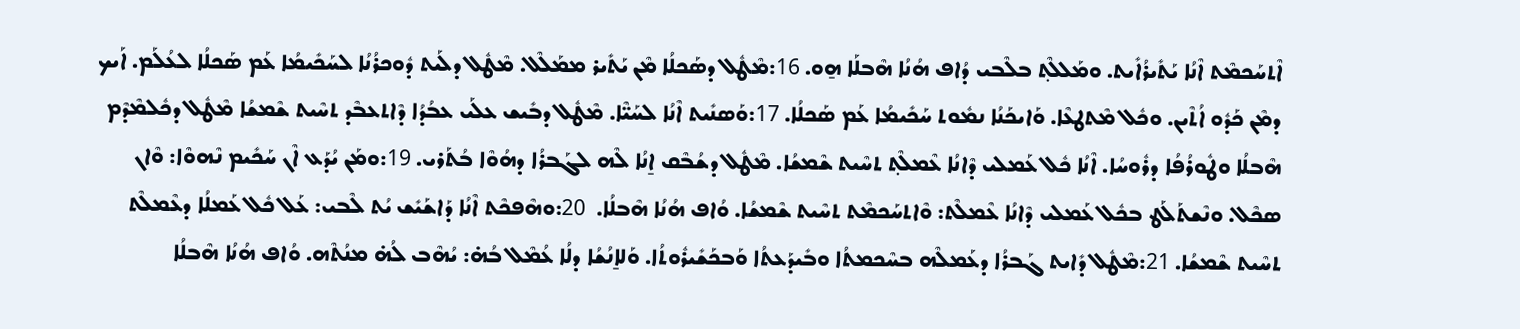ܐܶܬܚܰܟܡܶܬ ܐܶܢܳܐ ܝܰܬܺܝܪܳܐܺܝܬ. ܘܡܰܠܠܶܬ݂ ܒܠܶܒܝ ܕܳܐܦ ܗܳܢܳܐ ܗܶܒܠܰܐ ܗ̱ܘ. 16:ܡܶܛܽܠ ܕܣܰܟܠܳܐ ܡܶܢ ܝܰܬܺܝܪ ܡܡܰܠܶܠ. ܡܶܛܽܠ ܕܠܰܝܬ ܕܽܘܟܪܳܢܳܐ ܠܚܰܟܺܝܡܳܐ ܥܰܡ ܣܰܟܠܳܐ ܠܥܳܠܰܡ. ܐܰܝܟ ܕܡܶܢ ܟܰܕܽܘ ܐܳܬܶܝܢ. ܘܟܽܠ ܡܶܬܛܥܶܐ. ܘܰܐܝܟܰܢܳܐ ܢܡܽܘܬ ܚܰܟܺܝܡܳܐ ܥܰܡ ܣܰܟܠܳܐ. 17:ܘܰܣܢܺܝܬ ܐܶܢܳܐ ܠܚܰܝ̈ܶܐ. ܡܶܛܽܠ ܕܒܺܝܫ ܥܠܰܝ ܥܒܳܕܳܐ ܕܶܐܬܥܒܶܕ ܬܚܶܝܬ ܫܶܡܫܳܐ ܡܶܛܽܠ ܕܟܽܠܡܶܕܶܡ ܗܶܒܠܳܐ ܘܛܽܘܪܳܦܳܐ ܕܪܽܘܚܳܐ. ܐܶܢܳܐ ܟܽܠ ܥܰܡܠܝ ܕܶܐܢܳܐ ܥܶܡܠܶܬ݂ ܬܚܶܝܬ ܫܶܡܫܳܐ. ܡܶܛܽܠ ܕܫܳܒܶܩ ܐ̱ܢܳܐ ܠܶܗ ܠܓܰܒܪܳܐ ܕܗܳܘܶܐ ܒܳܬܰܪܝ. 19:ܘܡܰܢ ܝܳܕܰܥ ܐܶܢ ܚܰܟܺܝܡ ܢܶܗܘܶܐ: ܘܶܐܢ ܣܟܶܠ. ܘܢܶܫܬܰܠܰܛ ܒܟܽܠ ܥܰܡܠܝ ܕܶܐܢܳܐ ܥܶܡܠܶܬ: ܘܶܐܬܚܰܟܡܶܬ ܬܚܶܝܬ ܫܶܡܫܳܐ. ܘܳܐܦ ܗܳܢܳܐ ܗܶܒܠܳܐ.  20:ܘܗܶܦܟܶܬ ܐܶܢܳܐ ܕܰܐܫܰܝܺܫ ܝܳܬ ܠܶܒܝ: ܥܰܠ ܟܽܠ ܥܰܡܠܳܐ ܕܥܶܡܠܶܬ ܬܚܶܝܬ ܫܶܡܫܳܐ. 21:ܡܶܛܽܠ ܕܺܐܝܬ ܓܰܒܪܳܐ ܕܥܰܡܠܶܗ ܒܚܶܟܡܬܳܐ ܘܒܺܝܕܰܥܬܳܐ ܘܰܒܟܰܫܺܝܪܽܘܬܳܐ. ܘܰܠܐ̱ܢܳܫܳܐ ܕܠܳܐ ܥܳܡܶܠ ܒܳܗ̇: ܝܳܗܶܒ ܠܳܗ̇ ܡܢܳܬܶܗ. ܘܳܐܦ ܗܳܢܳܐ ܗܶܒܠܳܐ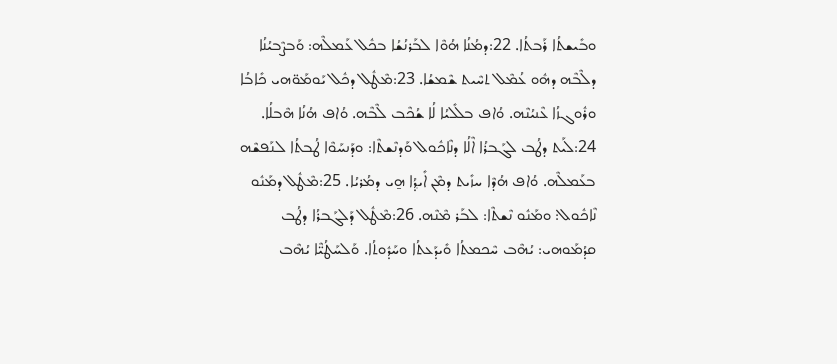ܘܒܺܝܫܬܳܐ ܪܰܒܬܳܐ. 22:ܕܡܳܢܳܐ ܗܳܘܶܐ ܠܒܰܪܢܳܫܳܐ ܒܟܽܠ ܥܰܡܠܶܗ: ܘܰܒܨܶܒܝܳܢܳܐ ܕܠܶܒܶܗ ܕܗܽܘ ܥܳܡܶܠ ܬܚܶܝܬ ܫܶܡܫܳܐ. 23:ܡܶܛܽܠ ܕܟܽܠ ܝܰܘܡܰܘ̈ܗܝ ܟܺܐܒܳܐ ܘܪܽܘܓܙܳܐ ܥܶܢܝܳܢܶܗ. ܘܳܐܦ ܒܠܺܠܝܳܐ ܠܳܐ ܫܳܟܶܒ ܠܶܒܶܗ. ܘܳܐܦ ܗܳܢܳܐ ܗܶܒܠܳܐ. 24:ܠܰܝܬ ܕܛܳܒ ܠܓܰܒܪܳܐ ܐܶܠܳܐ ܕܢܶܐܟܽܘܠ ܘܰܕܢܶܫܬܶܐ: ܘܕܰܢܚܰܘܶܐ ܛܳܒܬܳܐ ܠܢܰܦܫܶܗ ܒܥܰܡܠܶܗ. ܘܳܐܦ ܗܳܕܶܐ ܚܙܺܝܬ ܕܡܶܢ ܐܺܝܕ݂ܳܐ ܗ̱ܝ ܕܡܳܪܝܳܐ. 25:ܡܶܛܽܠ ܕܡܰܢܽܘ ܢܶܐܟܽܘܠ: ܘܡܰܢܽܘ ܢܶܫܬܶܐ: ܠܒܰܪ ܡܶܢܶܗ. 26:ܡܶܛܽܠ ܕܰܠܓܰܒܪܳܐ ܕܛܳܒ ܩܕܳܡܰܘܗܝ: ܝܳܗܶܒ ܚܶܟܡܬܳܐ ܘܺܝܕܰܥܬܳܐ ܘܚܰܕܽܘܬܳܐ. ܘܰܠܚܰܛܳܝ̈ܶܐ ܝܳܗܶܒ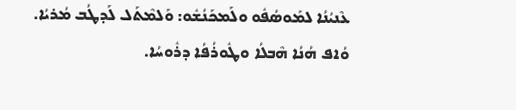ܥܶܢܝܳܢܳܐ ܠܡܰܘܣܳܦܽܘ ܘܠܰܡܟܰܢܳܫܽܘ: ܘܰܠܡܶܬܰܠ ܠܰܕܛܳܒ ܡܳܪܝܳܐ. ܘܳܐܦ ܗܳܢܳܐ ܗܶܒܠܳܐ ܘܛܽܘܪܳܦܳܐ ܕܪܽܘܚܳܐ.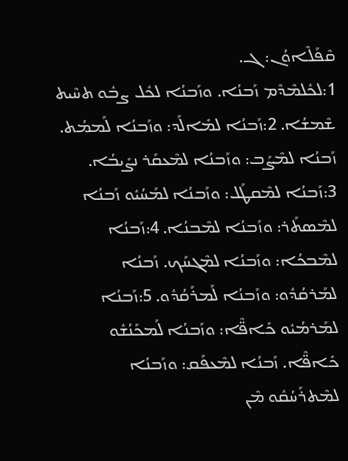ܩܶܦܰܠܶܐܘܳܢ: ܓ.
1:ܠܟܽܠܡܶܕܶܡ ܙܰܒܢܳܐ. ܘܙܰܒܢܳܐ ܠܟܽܠ ܨܒܽܘ ܬܚܶܝܬ ܫܶܡܫܳܐ. 2:ܙܰܒܢܳܐ ܠܡܺܐܠܰܕ: ܘܙܰܒܢܳܐ ܠܰܡܡܳܬ. ܙܰܒܢܳܐ ܠܡܶܨܰܒ: ܘܙܰܒܢܳܐ ܠܡܶܥܩܰܪ ܢܨܺܝܒܳܐ. 3:ܙܰܒܢܳܐ ܠܡܶܩܛܰܠ: ܘܙܰܒܢܳܐ ܠܡܰܚܳܝܽܘ ܙܰܒܢܳܐ ܠܡܶܣܬܰܪ: ܘܙܰܒܢܳܐ ܠܡܶܒܢܳܐ. 4:ܙܰܒܢܳܐ ܠܡܶܒܟܳܐ: ܘܙܰܒܢܳܐ ܠܡܶܓܚܰܟ. ܙܰܒܢܳܐ ܠܡܰܪܩܳܕܽܘ: ܘܙܰܒܢܳܐ ܠܰܡܪܰܩܳܕܽܘ. 5:ܙܰܒܢܳܐ ܠܡܰܪܡܳܝܽܘ ܟܺܐܦ̈ܶܐ: ܘܙܰܒܢܳܐ ܠܰܡܟܰܢܳܫܽܘ ܟܺܐܦ̈ܶܐ. ܙܰܒܢܳܐ ܠܡܶܥܦܰܩ: ܘܙܰܒܢܳܐ ܠܡܶܬܪܰܚܳܩܽܘ ܡܶܢ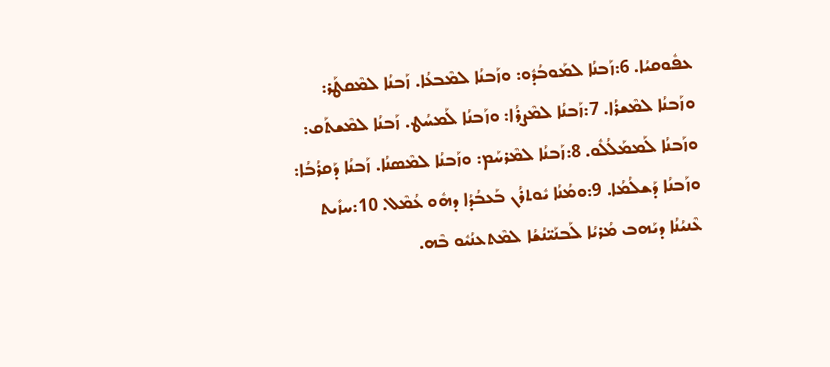ܥܦܽܘܩܝܳܐ. 6:ܙܰܒܢܳܐ ܠܡܰܘܒܳܕܽܘ: ܘܙܰܒܢܳܐ ܠܡܶܒܥܳܐ. ܙܰܒܢܳܐ ܠܡܶܩܛܰܪ: ܘܙܰܒܢܳܐ ܠܡܶܫܪܳܐ. 7:ܙܰܒܢܳܐ ܠܡܶܨܪܳܐ: ܘܙܰܒܢܳܐ ܠܰܡܚܳܛ. ܙܰܒܢܳܐ ܠܡܶܫܬܰܩ: ܘܙܰܒܢܳܐ ܠܰܡܡܰܠܳܠܽܘ. 8:ܙܰܒܢܳܐ ܠܡܶܪܚܰܡ: ܘܙܰܒܢܳܐ ܠܡܶܣܢܳܐ. ܙܰܒܢܳܐ ܕܰܩܪܳܒܳܐ: ܘܙܰܒܢܳܐ ܕܰܫܠܳܡܳܐ. 9:ܘܡܳܢܳܐ ܝܽܘܬܪܳܢ ܒܰܥܒܳܕܳܐ ܕܗܽܘ ܥܳܡܶܠ. 10:ܚܙܺܝܬ ܥܶܢܝܳܢܳܐ ܕܝܰܗܒ ܡܳܪܝܳܐ ܠܰܒܢܰܝ̈ܢܳܫܳܐ ܠܡܶܬܥܢܳܝܽܘ ܒܶܗ.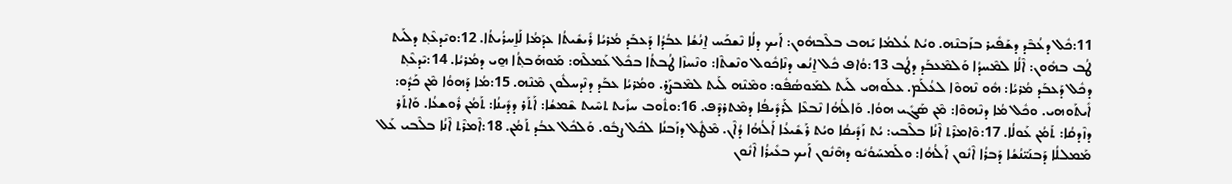11:ܟܽܠ ܕܥܳܒܶܕ ܕܫܰܦܺܝܪ ܒܙܰܒܢܶܗ. ܘܝܳܬ ܥܳܠܡܳܐ ܝܰܗܒ ܒܠܶܒܗܽܘܢ: ܐܰܝܟ ܕܠܳܐ ܢܶܫܟܰܚ ܐ̱ܢܳܫܳܐ ܥܒܳܕܳܐ ܕܰܥܒܰܕ ܡܳܪܝܳܐ ܪܺܝܫܺܝܬܳܐ ܥܕܰܡܳܐ ܠܰܐ̱ܚܪܳܝܬܳܐ. 12:ܘܝܶܕܥܶܬ݂ ܕܠܰܝܬ ܛܳܒ ܒܗܽܘܢ: ܐܶܠܳܐ ܠܡܶܚܕܳܐ ܘܰܠܡܶܥܒܰܕ ܕܛܳܒ 13:ܘܳܐܦ ܟܽܠ ܐ̱ܢܳܫ ܕܢܶܐܟܽܘܠ ܘܢܶܫܬܶܐ: ܘܢܶܚܙܶܐ ܛܳܒܬܳܐ ܒܟܽܠ ܥܰܡܠܶܗ: ܡܰܘܗܰܒܬ݂ܳܐ ܗ̱ܝ ܕܡܳܪܝܳܐ. 14:ܝܶܕܥܶܬ݂ ܕܟܽܠ ܕܰܥܒܰܕ ܡܳܪܝܳܐ: ܗܽܘ ܢܶܗܘܶܐ ܠܥܳܠܰܡ. ܥܠܰܘܗܝ ܠܰܝܬ ܠܡܰܘܣܳܦܽܘ: ܘܡܶܢܶܗ ܠܰܝܬ ܠܡܶܒܨܰܪ. ܘܡܳܪܝܳܐ ܥܒܰܕ ܕܢܶܕܚܠܽܘܢ ܡܶܢܶܗ. 15:ܡܳܐ ܕܰܗܘܳܐ ܡܶܢ ܟܰܕܽܘ: ܐܺܝܬܰܘܗܝ. ܘܟܽܠ ܡܳܐ ܕܢܶܗܘܶܐ: ܡܶܢ ܣܰܓܺܝ ܗܘܳܐ. ܘܰܐ‌ܠܳܗܳܐ ܢܶܒܥܶܐ ܠܰܪܕܺܝܦܳܐ ܕܡܶܬܪܕܶܦ. 16:ܘܬܽܘܒ ܚܙܺܝܬ ܬܚܶܝܬ ܫܶܡܫܳܐ: ܐܰܬܰܪ ܕܕܺܝܢܳܐ: ܬܰܡܳܢ ܪܽܘܫܥܳܐ. ܘܰܐܬܰܪ ܕܙܶܕܩܳܐ: ܬܰܡܳܢ ܥܰܘܠܳܐ. 17:ܘܶܐܡܪܶܬ ܐܶܢܳܐ ܒܠܶܒܝ: ܝܳܬ ܙܰܕܺܝܩܳܐ ܘܝܳܬ ܪܰܫܺܝܥܳܐ ܐܰ‌ܠܳܗܳܐ ܕܳܐܶܢ. ܡܶܛܽܠ ܕܙܰܒܢܳܐ ܠܟܽܠ ܨܒܽܘ. ܘܰܠܟܽܠ ܥܒܳܕ ܬܰܡܳܢ. 18:ܐܶܡܪܶܬ ܐܶܢܳܐ ܒܠܶܒܝ ܥܰܠ ܡܰܡܠܠܳܐ ܕܰܒܢܰܝ̈ܢܳܫܳܐ ܕܰܒܪܳܐ ܐܶܢܽܘܢ ܐܰ‌ܠܳܗܳܐ: ܘܠܰܡܚܰܘܳܝܽܘ ܕܗܶܢܽܘܢ ܐܰܝܟ ܒܥܺܝܪܳܐ ܐܶܢܽܘܢ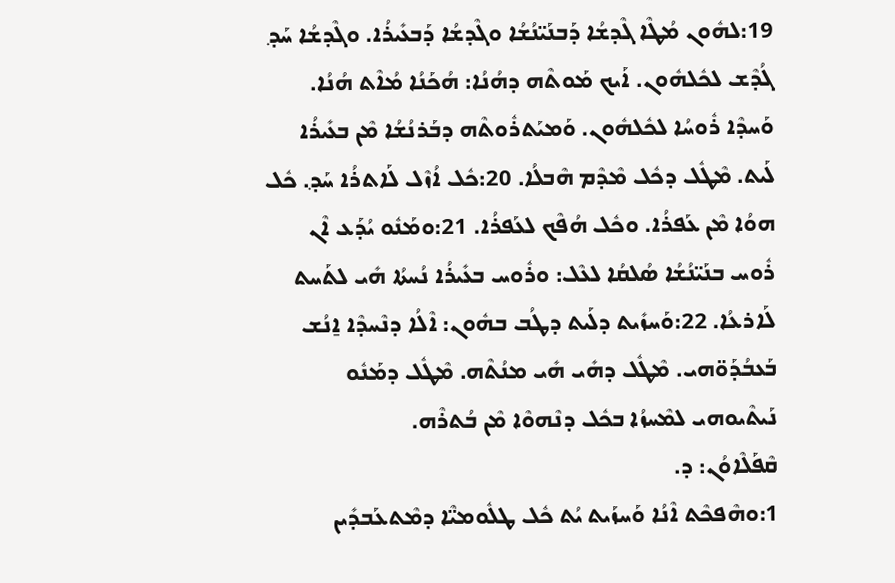19:ܠܗܽܘܢ ܡܳܛܶܐ ܓܶܕܫܳܐ ܕܰܒܢܰܝ̈ܢܳܫܳܐ ܘܓܶܕܫܳܐ ܕܰܒܥܺܝܪܳܐ. ܘܓܶܕܫܳܐ ܚܰܕ݂ ܓܳܕܶܫ ܠܟܽܠܗܽܘܢ. ܐܰܝܟ ܡܰܘܬܶܗ ܕܗܳܢܳܐ: ܗܳܟܰܢܳܐ ܡܳܐܶܬ ܗܳܢܳܐ. ܘܰܚܕܶܐ ܪܽܘܚܳܐ ܠܟܽܠܗܽܘܢ. ܘܰܡܝܰܬܪܽܘܬܶܗ ܕܒܰܪܢܳܫܳܐ ܡܶܢ ܒܥܺܝܪܳܐ ܠܰܝܬ. ܡܶܛܽܠ ܕܟܽܠ ܡܶܕܶܡ ܗܶܒܠܳܐ. 20:ܟܽܠ ܐܳܙܶܠ ܠܰܐܬܪܳܐ ܚܰܕ݂. ܟܽܠ ܗܘܳܐ ܡܶܢ ܥܰܦܪܳܐ. ܘܟܽܠ ܗܳܦܶܟ ܠܥܰܦܪܳܐ. 21:ܘܡܰܢܽܘ ܝܳܕܰܥ ܐܶܢ ܪܽܘܚ ܒܢܰܝ̈ܢܳܫܳܐ ܣܳܠܩܳܐ ܠܥܶܠ: ܘܪܽܘܚ ܒܥܺܝܪܳܐ ܢܳܚܬܳܐ ܗܺܝ ܠܬܰܚܬ ܠܰܐܪܥܳܐ. 22:ܘܰܚܙܺܝܬ ܕܠܰܝܬ ܕܛܳܒ ܒܗܽܘܢ: ܐܶܠܳܐ ܕܢܶܚܕܶܐ ܐ̱ܢܳܫ ܒܰܥܒܳܕܰܘ̈ܗܝ. ܡܶܛܽܠ ܕܗܺܝ ܗܺܝ ܡܢܳܬܶܗ. ܡܶܛܽܠ ܕܡܰܢܽܘ ܢܰܝܬܶܝܘܗܝ ܠܡܶܚܙܳܐ ܒܟܽܠ ܕܢܶܗܘܶܐ ܡܶܢ ܒܳܬܪܶܗ.
ܩܶܦܰܠܶܐܘܳܢ: ܕ.
1:ܘܗܶܦܟܶܬ ܐܶܢܳܐ ܘܰܚܙܰܝܬ ܝܳܬ ܟܽܠ ܛܠܽܘܡܝ̈ܶܐ ܕܡܶܬܥܰܒܕܺܝܢ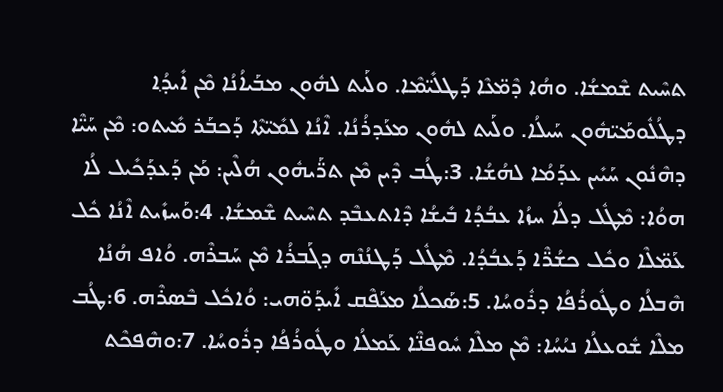ܬܚܶܝܬ ܫܶܡܫܳܐ. ܘܗܳܐ ܕܶܡ̈ܥܶܐ ܕܰܛܠܺܝ̈ܡܶܐ. ܘܠܰܝܬ ܠܗܽܘܢ ܡܒܰܝܐܳܢܳܐ ܡܶܢ ܐܺܝܕ݂ܳܐ ܕܛܳܠܽܘܡܰܝ̈ܗܽܘܢ ܚܰܝܠܳܐ. ܘܠܰܝܬ ܠܗܽܘܢ ܡܥܰܕܪܳܢܳܐ. ܐܶܢܳܐ ܠܡܺܝ̈ܬܶܐ ܕܰܟܒܰܪ ܡܺܝܬܘ: ܡܶܢ ܚܰܝ̈ܶܐ ܕܗܶܢܽܘܢ ܚܰܝܺܝܢ ܥܕܰܡܳܐ ܠܗܳܫܳܐ. 3:ܛܳܒ ܕܶܝܢ ܡܶܢ ܬܖ̈ܰܝܗܽܘܢ ܗܳܠܶܝܢ: ܡܰܢ ܕܰܥܕܰܟܺܝܠ ܠܳܐ ܗܘܳܐ: ܡܶܛܽܠ ܕܠܳܐ ܚܙܳܐ ܥܒܳܕܳܐ ܒܺܝܫܳܐ ܕܶܐܬܥܒܶܕ ܬܚܶܝܬ ܫܶܡܫܳܐ. 4:ܘܰܚܙܺܝܬ ܐܶܢܳܐ ܟܽܠ ܥܰܡ̈ܠܶܐ ܘܟܽܠ ܟܫܳܖ̈ܶܐ ܕܰܥܒܳܕܳܐ. ܡܶܛܽܠ ܕܰܛܢܳܢܶܗ ܕܓܰܒܪܳܐ ܡܶܢ ܚܰܒܪܶܗ. ܘܳܐܦ ܗܳܢܳܐ ܗܶܒܠܳܐ ܘܛܽܘܪܳܦܳܐ ܕܪܽܘܚܳܐ. 5:ܣܰܟܠܳܐ ܡܥܰܦܶܩ ܐܺܝܕܰܘ̈ܗܝ: ܘܳܐܟܽܠ ܒܶܣܪܶܗ. 6:ܛܳܒ ܡܠܶܐ ܫܽܘܥܠܳܐ ܢܝܳܚܳܐ: ܡܶܢ ܡܠܶܐ ܚܽܘܦܢ̈ܶܐ ܥܰܡܠܳܐ ܘܛܽܘܪܳܦܳܐ ܕܪܽܘܚܳܐ. 7:ܘܗܶܦܟܶܬ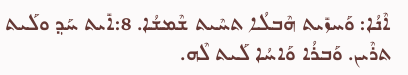ܐܶܢܳܐ: ܘܰܚܙܺܝܬ ܗܶܒܠܳܐ ܬܚܶܝܬ ܫܶܡܫܳܐ. 8:ܐܺܝܬ ܚܰܕ݂ ܘܠܰܝܬ ܬܪܶܝܢ. ܘܰܒܪܳܐ ܘܰܐܚܳܐ ܠܰܝܬ ܠܶܗ.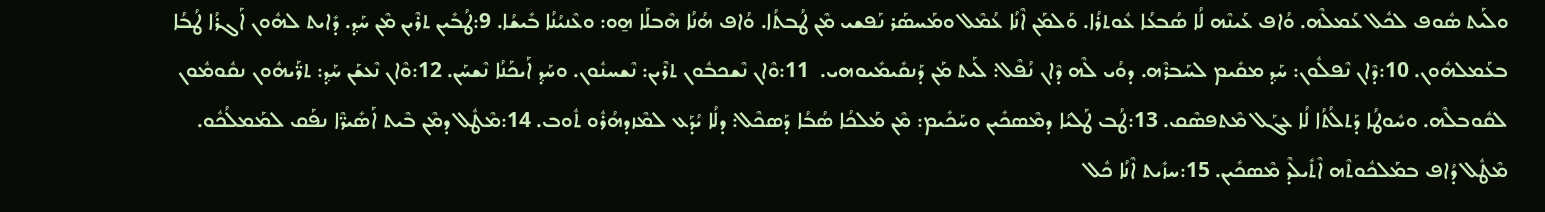ܘܠܰܝܬ ܣܽܘܦ ܠܟܽܠ ܥܰܡܠܶܗ. ܘܳܐܦ ܥܰܝܢܶܗ ܠܳܐ ܣܳܒܥܳܐ ܥܽܘܬܪܳܐ. ܘܰܠܡܰܢ ܐܶܢܳܐ ܥܳܡܶܠ ܘܡܰܚܣܰܪ ܢܰܦܫܝ ܡܶܢ ܛܳܒܬܳܐ. ܘܳܐܦ ܗܳܢܳܐ ܗܶܒܠܰܐ ܗ̱ܘ: ܘܥܶܢܝܳܢܳܐ ܒܺܝܫܳܐ. 9:ܛܳܒܺܝܢ ܬܪܶܝܢ ܡܶܢ ܚܰܕ݂. ܕܺܐܝܬ ܠܗܽܘܢ ܐܰܓܪܳܐ ܛܳܒܳܐ ܒܥܰܡܠܗܽܘܢ. 10:ܕܶܐܢ ܢܶܦܠܽܘܢ: ܚܰܕ݂ ܡܩܺܝܡ ܠܚܰܒܪܶܗ. ܕܘܳܝ ܠܶܗ ܕܶܐܢ ܢܳܦܶܠ: ܠܰܝܬ ܡܰܢ ܕܰܢܩܺܝܡܺܝܘܗܝ.  11:ܘܶܐܢ ܢܶܫܟܒܽܘܢ ܬܪܶܝܢ: ܢܶܫܚܢܽܘܢ. ܘܚܰܕ݂ ܐܰܝܟܰܢܳܐ ܢܶܫܚܰܢ. 12:ܘܶܐܢ ܢܶܥܫܰܢ ܚܰܕ݂: ܬܖ̈ܰܝܗܽܘܢ ܢܩܽܘܡܽܘܢ ܠܩܽܘܒܠܶܗ. ܘܚܽܘܛܳܐ ܕܰܬܠܳܬܳܐ ܠܳܐ ܥܓܰܠ ܡܶܬܦܣܶܩ. 13:ܛܳܒ ܛܰܠܝܳܐ ܕܡܶܣܟܺܝܢ ܘܚܰܟܺܝܡ: ܡܶܢ ܡܰܠܟܳܐ ܣܳܒܳܐ ܕܰܣܟܶܠ: ܕܠܳܐ ܝܳܕܰܥ ܠܡܶܙܕܗܳܪܽܘ ܬܽܘܒ. 14:ܡܶܛܽܠ ܕܡܶܢ ܒܶܝܬ ܐܰܣܺܝܖ̈ܶܐ ܢܦܰܩ ܠܡܰܡܠܳܟܽܘ. ܡܶܛܽܠ ܕܳܐܦ ܒܡܰܠܟܽܘܬܶܗ ܐܶܬܺܝܠܶܕ ܡܶܣܟܺܝܢ. 15:ܚܙܺܝܬ ܐܶܢܳܐ ܟܽܠ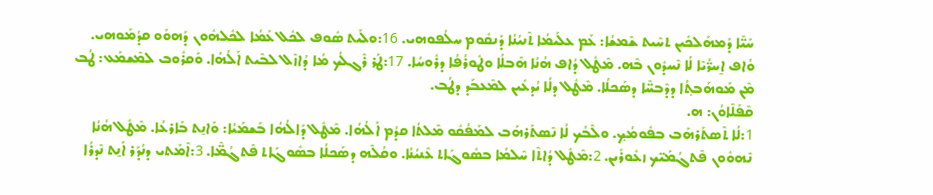ܚܰܝ̈ܶܐ ܕܰܡܗܰܠܟܺܝܢ ܬܚܶܝܬ ܫܶܡܫܳܐ: ܥܰܡ ܥܠܰܝܡܳܐ ܬܶܢܝܳܢܳܐ ܕܰܢܩܽܘܡ ܚܠܳܦܘܗܝ. 16:ܘܠܰܝܬ ܣܽܘܦ ܠܟܽܠ ܥܰܡܳܐ ܠܟܽܠܗܽܘܢ ܕܰܗܘܰܘ ܩܕܳܡܰܘܗܝ. ܘܳܐܦ ܐ̱ܚܖ̈ܳܝܶܐ ܠܳܐ ܢܶܚܕܽܘܢ ܒܶܗ. ܡܶܛܽܠ ܕܳܐܦ ܗܳܢܳܐ ܗܶܒܠܳܐ ܘܛܽܘܪܳܦܳܐ ܕܪܽܘܚܳܐ. 17:ܛܰܪ ܪܶܓܠܳܟ ܡܳܐ ܕܳܐܙܶܠ ܠܒܶܝܬ ܐܰ‌ܠܳܗܳܐ. ܘܰܩܪܽܘܒ ܠܡܶܫܡܰܥ: ܛܳܒ ܡܶܢ ܡܰܘܗܰܒܬ݂ܳܐ ܕܕܶܒܚ̈ܶܐ ܕܣܰܟܠܳܐ. ܡܶܛܽܠ ܕܠܳܐ ܝܳܕܥܺܝܢ ܠܡܶܥܒܰܕ ܕܛܳܒ.
ܩܶܦܰܠܶܐܘܳܢ: ܗ.
1:ܠܳܐ ܬܶܣܬܰܪܗܰܒ ܒܦܽܘܡܳܟ݂. ܘܠܶܒܳܟ ܠܳܐ ܢܶܣܬܰܪܗܰܒ ܠܡܰܦܳܩܽܘ ܡܶܠܬܳܐ ܩܕܳܡ ܐܰ‌ܠܳܗܳܐ. ܡܶܛܽܠ ܕܰܐ‌ܠܳܗܳܐ ܒܰܫܡܰܝܳܐ: ܘܰܐܢ̱ܬ ܒܰܐܪܥܳܐ. ܡܶܛܽܠ ܗܳܢܳܐ ܢܶܗܘܽܘܢ ܦܶܬܓܳܡܰܝ̈ܟ ܙܥܽܘܪܺܝܢ. 2:ܡܶܛܽܠ ܕܳܐܬܶܐ ܚܶܠܡܳܐ ܒܣܽܘܓܰܐܬ ܥܶܢܝܳܢܳܐ. ܘܩܳܠܶܗ ܕܣܰܟܠܳܐ ܒܣܽܘܓܰܐܬ ܦܶܬܓܳܡ̈ܶܐ. 3:ܐܶܡܰܬܝ ܕܢܳܕܰܪ ܐܰܢ̱ܬ ܢܶܕܪܳܐ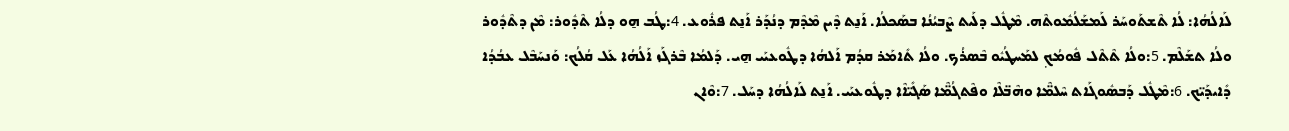ܠܰܐܠܳܗܳܐ: ܠܳܐ ܬܶܫܬܰܘܚܰܪ ܠܰܡܫܰܠܳܡܽܘܬܶܗ. ܡܶܛܽܠ ܕܠܰܝܬ ܨܶܒܝܳܢܳܐ ܒܣܰܟܠܳܐ. ܐܰܢ̱ܬ ܕܶܝܢ ܡܶܕܶܡ ܕܢܳܕܰܪ ܐܰܢ̱ܬ ܦܪܽܘܥ. 4:ܛܳܒ ܗ̱ܘ ܕܠܳܐ ܬܶܕܽܘܪ: ܡܶܢ ܕܬܶܕܽܘܪ ܘܠܳܐ ܬܫܰܠܶܡ. 5:ܘܠܳܐ ܬܶܬܶܠ ܦܽܘܡܳܟ݂ ܠܡܰܚܛܳܝܽܘ ܒܶܣܪܳܟ. ܘܠܳܐ ܬܺܐܡܰܪ ܩܕܳܡ ܐܰܠܗܳܐ ܕܛܽܘܥܝܰܝ ܗ̱ܝ. ܕܰܠܡܳܐ ܒܶܪܓܰܙ ܐܰ‌ܠܳܗܳܐ ܥܰܠ ܩܳܠܳܟ: ܘܰܢܚܰܒܶܠ ܥܒܳܕܳܐ ܕܺܐܝܕܰܝ̈ܟ. 6:ܡܶܛܽܠ ܕܰܒܣܽܘܓܰܐܬ ܚܶܠܡ̈ܶܐ ܘܗܶܒ̈ܠܶܐ ܘܦܶܬܓܳܡ̈ܶܐ ܣܰܓܺܝ̈ܐܶܐ ܕܛܽܘܥܝܰܝ. ܐܰܢ̱ܬ ܠܰܐܠܳܗܳܐ ܕܚܰܠ. 7:ܘܶܐܢ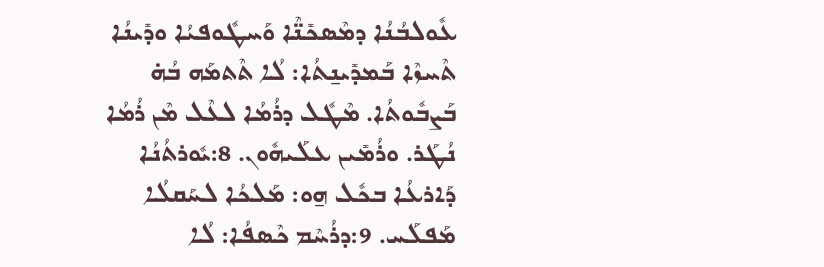ܥܽܘܠܒܳܢܳܐ ܕܡܶܣܟܺܢ̈ܶܐ ܘܰܚܛܽܘܦܝܳܐ ܘܕܺܝܢܳܐ ܬܶܚܙܶܐ ܒܰܡܕܺܝܢ̱ܬܳܐ: ܠܳܐ ܬܶܬܡܰܗ ܒܳܗ̇ ܒܰܨܒܽܘܬܳܐ. ܡܶܛܽܠ ܕܪܳܡܳܐ ܠܥܶܠ ܡܶܢ ܪܳܡܳܐ ܢܳܛܰܪ. ܘܪܳܡܺܝܢ ܥܠܰܝܗܽܘܢ. 8:ܝܽܘܪܬܳܢܳܐ ܕܰܐܪܥܳܐ ܒܟܽܠ ܗ̱ܘ: ܡܰܠܟܳܐ ܠܚܰܩܠܳܐ ܡܰܦܠܰܚ. 9:ܕܪܳܚܶܡ ܟܶܣܦܳܐ: ܠܳܐ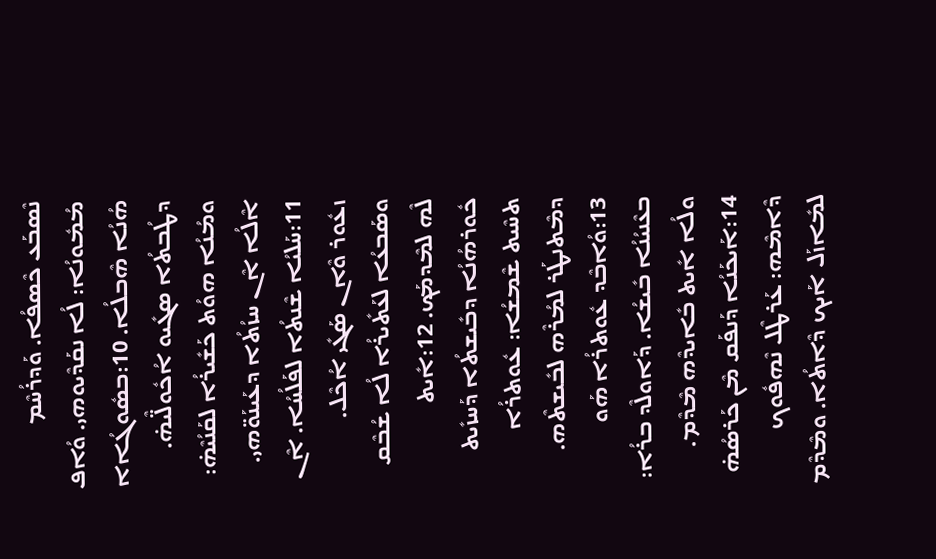ܢܶܣܒܰܥ ܟܶܣܦܳܐ. ܘܰܕܪܳܚܶܡ ܡܳܡܽܘܢܳܐ: ܠܳܐ ܢܩܰܕܶܝܘܗܝ. ܘܳܐܦ ܗܳܢܳܐ ܗܶܒܠܳܐ. 10:ܒܣܽܘܓܳܐܐ ܕܛܳܒܬܳܐ ܣܓܺܝܘ ܐܳܟܽܘܠ̈ܶܝܗ̇. ܘܡܳܢܳܐ ܗܘܳܬ ܟܰܫܺܝܪܳܐ ܠܩܰܢܳܝܶܗ̇: ܐܶܠܳܐ ܐܶܢ ܚܙܳܬܳܐ ܕܥܰܝܢܰܘ̈ܗܝ. 11:ܚܰܠܝܳܐ ܫܶܢܬܳܐ ܠܦܰܠܳܚܳܐ. ܐܶܢ ܙܥܽܘܪ ܘܶܐܢ ܣܰܓܺܝ ܐܳܟܶܠ. ܘܣܰܒܥܳܐ ܠܥܰܬܺܝܪܳܐ ܠܳܐ ܫܳܒܶܩ ܠܶܗ ܠܡܶܕܡܰܟ. 12:ܐܺܝܬ ܟܽܘܪܗܳܢܳܐ ܕܒܺܝܫܬܳܐ ܕܰܚܙܺܝܬ ܬܚܶܝܬ ܫܶܡܫܳܐ: ܥܽܘܬܪܳܐ ܕܡܶܬܢܛܰܪ ܠܡܳܪܶܗ ܠܒܺܝܫܬܶܗ. 13:ܘܳܐܒܶܕ ܥܽܘܬܪܳܐ ܗܰܘ ܒܥܶܢܝܳܢܳܐ ܒܺܝܫܳܐ. ܕܰܐܘܠܶܕ ܒܪܳܐ: ܘܠܳܐ ܐܺܝܬ ܒܺܐܝܕܶܗ ܡܶܕܶܡ. 14:ܐܰܝܟܰܢܳܐ ܕܰܢܦܰܩ ܡܶܢ ܟܰܪܣܳܗ̇ ܕܶܐܡܶܗ: ܥܰܪܛܶܠ ܢܶܗܦܽܘܟ ܠܡܺܐܙܰܠ ܐܰܝܟ ܕܶܐܬܳܐ. ܘܡܶܕܶܡ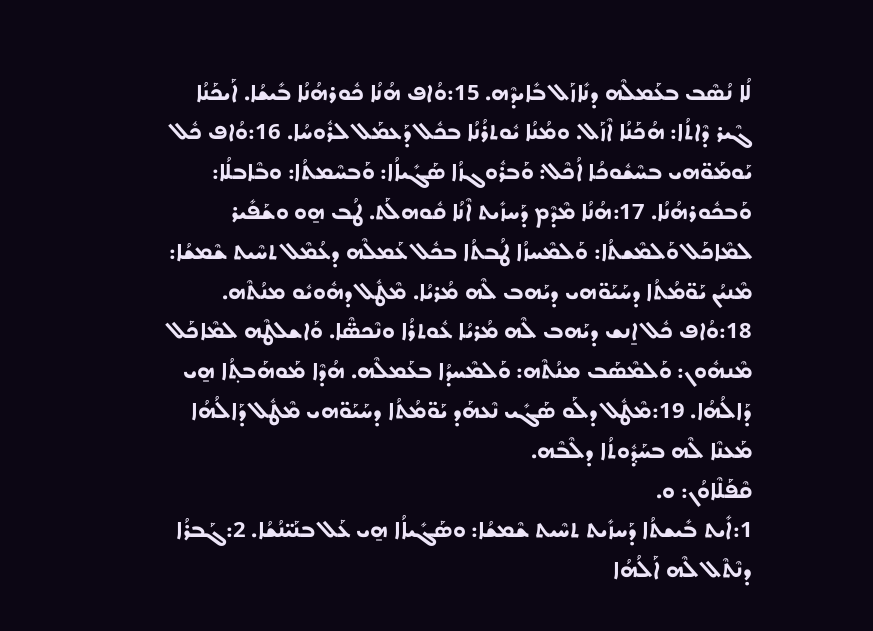ܠܳܐ ܢܳܣܶܒ ܒܥܰܡܠܶܗ ܕܢܺܐܙܰܠ ܒܺܐܝܕܶܗ. 15:ܘܳܐܦ ܗܳܢܳܐ ܟܽܘܪܗܳܢܳܐ ܒܺܝܫܳܐ. ܐܰܝܟܰܢܳܐ ܓܶܝܪ ܕܶܐܬܳܐ: ܗܳܟܰܢܳܐ ܐܶܙܰܠ. ܘܡܳܢܳܐ ܝܽܘܬܪܳܢܳܐ ܒܟܽܠ ܕܰܥܡܰܠ ܠܪܽܘܚܳܐ. 16:ܘܳܐܦ ܟܽܠ ܝܰܘܡܰܘ̈ܗܝ ܒܚܶܫܽܘܟܳܐ ܐܳܟܶܠ: ܘܰܒܪܽܘܓܙܳܐ ܣܰܓܺܝܐܳܐ: ܘܰܒܚܶܡܬܳܐ: ܘܒܶܐܒܠܳܐ: ܘܰܒܟܽܘܪܗܳܢܳܐ. 17:ܗܳܢܳܐ ܡܶܕܶܡ ܕܰܚܙܺܝܬ ܐܶܢܳܐ ܩܽܘܗܠܰܬ. ܛܳܒ ܗ̱ܘ ܘܫܰܦܺܝܪ ܠܡܶܐܟܰܠ ܘܰܠܡܶܫܬܳܐ: ܘܰܠܡܶܚܙܳܐ ܛܳܒܬܳܐ ܒܟܽܠ ܥܰܡܠܶܗ ܕܥܳܡܶܠ ܬܚܶܝܬ ܫܶܡܫܳܐ: ܡܶܢܝܳܢ ܝܰܘ̈ܡܳܬܳܐ ܕܚܰܝܰܘ̈ܗܝ ܕܝܰܗܒ ܠܶܗ ܡܳܪܝܳܐ. ܡܶܛܽܠ ܕܗܽܘܝܽܘ ܡܢܳܬܶܗ. 18:ܘܳܐܦ ܟܽܠ ܐ̱ܢܫ ܕܝܰܗܒ ܠܶܗ ܡܳܪܝܳܐ ܥܽܘܬܪܳܐ ܘܢܶܟܣ̈ܶܐ. ܘܰܐܫܠܛܶܗ ܠܡܶܐܟܰܠ ܡܶܢܗܽܘܢ: ܘܰܠܡܶܣܰܒ ܡܢܳܬܶܗ: ܘܰܠܡܶܚܕܳܐ ܒܥܰܡܠܶܗ. ܗܳܕܶܐ ܡܰܘܗܰܒܬ݂ܳܐ ܗ̱ܝ ܕܰܐ‌ܠܳܗܳܐ. 19:ܡܶܛܽܠ ܕܠܰܘ ܣܰܓܺܝ ܢܶܥܗܰܕ ܝܰܘ̈ܡܳܬܳܐ ܕܚܰܝܰܘ̈ܗܝ ܡܶܛܽܠ ܕܰܐ‌ܠܳܗܳܐ ܡܰܥܢܶܐ ܠܶܗ ܒܚܰܕ݂ܽܘܬܳܐ ܕܠܶܒܶܗ.
ܩܶܦܰܠܶܐܘܳܢ: ܘ.
1:ܐܺܝܬ ܒܺܝܫܬܳܐ ܕܰܚܙܺܝܬ ܬܚܶܝܬ ܫܶܡܫܳܐ: ܘܣܰܓܺܝܐܳܐ ܗ̱ܝ ܥܰܠ ܒܢܰܝ̈ܢܳܫܳܐ. 2:ܓܰܒܪܳܐ ܕܢܶܬܶܠ ܠܶܗ ܐܰ‌ܠܳܗܳܐ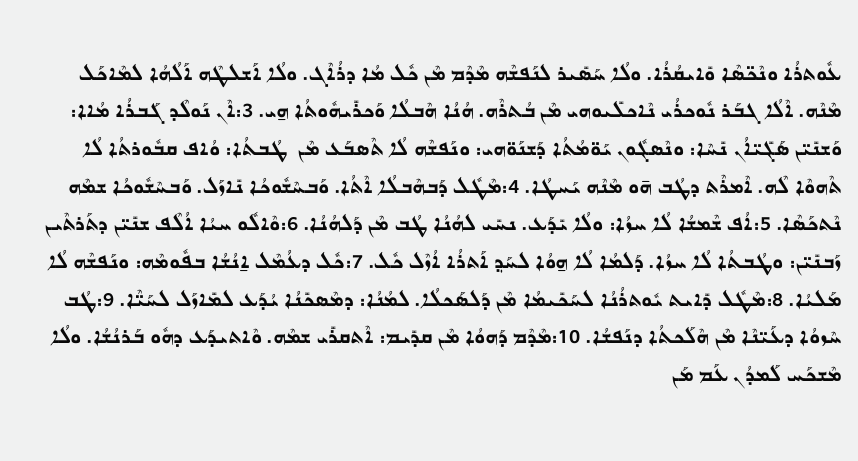ܥܽܘܬܪܳܐ ܘܢܶܟ̈ܣܶܐ ܘܺܐܝܩܳܪܳܐ. ܘܠܳܐ ܚܰܣܺܝܪ ܠܢܰܦܫܶܗ ܡܶܕܶܡ ܡܶܢ ܟܽܠ ܡܳܐ ܕܪܳܐܶܓ. ܘܠܳܐ ܐܰܫܠܛܶܗ ܐܰ‌ܠܳܗܳܐ ܠܡܶܐܟܰܠ ܡܶܢܶܗ. ܐܶܠܳܐ ܓܒܰܪ ܢܽܘܟܪܳܝ ܢܶܐܟܠܺܝܘܗܝ ܡܶܢ ܒܳܬܪܶܗ. ܗܳܢܳܐ ܗܶܒܠܳܐ ܘܰܟܪܺܝܗܽܘܬܳܐ ܗ̱ܝ. 3:ܐܶܢ ܢܰܘܠܶܕ ܓܰܒܪܳܐ ܡܳܐܐ: ܘܰܫܢܺܝ̈ܢ ܣܰܓܺܝ̈ܐܳܢ ܢܺܚܶܐ: ܘܢܶܣܓܽܘܢ ܝܰܘ̈ܡܳܬܳܐ ܕܰܫܢܰܘ̈ܗܝ: ܘܢܰܦܫܶܗ ܠܳܐ ܬܶܣܒܰܥ ܡܶܢ  ܛܳܒܬܳܐ: ܘܳܐܦ ܩܒܽܘܪܬܳܐ ܠܳܐ ܬܶܗܘܶܐ ܠܶܗ. ܐܶܡܪܶܬ ܕܛܳܒ ܗ̄ܘ ܡܶܢܶܗ ܝܰܚܛܳܐ. 4:ܡܶܛܽܠ ܕܰܒܗܶܒܠܳܐ ܐܶܬܳܐ. ܘܰܒܚܶܫܽܘܟܳܐ ܢܺܐܙܰܠ. ܘܰܒܚܶܫܽܘܟܳܐ ܫܡܶܗ ܢܶܬܟܰܣܶܐ. 5:ܐܳܦ ܫܶܡܫܳܐ ܠܳܐ ܚܙܳܐ: ܘܠܳܐ ܝܺܕܰܥ. ܢܚܺܝ ܠܗܳܢܳܐ ܛܳܒ ܡܶܢ ܕܰܠܗܳܢܳܐ. 6:ܘܶܐܠܽܘ ܚܝܳܐ ܐܳܠܶܦ ܫܢܺܝ̈ܢ ܕܬܰܪܬܶܝܢ ܙܰܒܢܺܝ̈ܢ: ܘܛܳܒܬܳܐ ܠܳܐ ܚܙܳܐ. ܕܰܠܡܳܐ ܠܳܐ ܗ̱ܘܳܐ ܠܚܰܕ݂ ܐܰܬܪܳܐ ܐܳܙܶܠ ܟܽܠ. 7:ܟܽܠ ܕܥܳܡܶܠ ܐ̱ܢܳܫܳܐ ܒܦܽܘܡܶܗ: ܘܢܰܦܫܶܗ ܠܳܐ ܡܰܠܝܳܐ. 8:ܡܶܛܽܠ ܕܺܐܝܬ ܝܽܘܬܪܳܢܳܐ ܠܚܰܟܺܝܡܳܐ ܡܶܢ ܕܰܠܣܰܟܠܳܐ. ܠܡܳܢܳܐ: ܕܡܶܣܟܺܢܳܐ ܝܳܕܰܥ ܠܡܺܐܙܰܠ ܠܚܰܝ̈ܶܐ. 9:ܛܳܒ ܚܶܙܘܳܐ ܕܥܰܝ̈ܢܶܐ ܡܶܢ ܗܶܠܰܟܬܳܐ ܕܢܰܦܫܳܐ. 10:ܡܶܕܶܡ ܕܰܗܘܳܐ ܡܶܢ ܩܕܺܝܡ: ܐܶܬܩܪܺܝ ܫܡܶܗ. ܘܶܐܬܝܕܰܥ ܕܗܽܘ ܒܰܪܢܳܫܳܐ. ܘܠܳܐ ܡܶܫܟܰܚ ܠܰܡܕܳܢ ܥܰܡ ܡܰܢ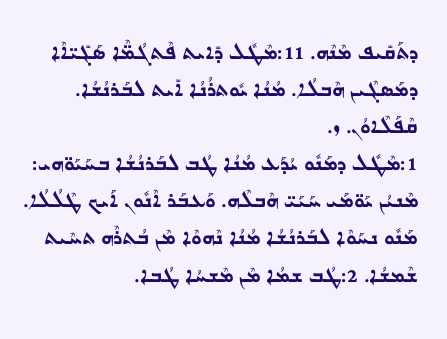ܕܬܰܩܺܝܦ ܡܶܢܶܗ. 11:ܡܶܛܽܠ ܕܺܐܝܬ ܦܶܬܓܳܡ̈ܶܐ ܣܰܓܺܝ̈ܐܶܐ ܕܡܰܣܓܶܝܢ ܗܶܒܠܳܐ. ܡܳܢܳܐ ܝܽܘܬܪܳܢܳܐ ܐܺܝܬ ܠܒܰܪܢܳܫܳܐ.
ܩܶܦܰܠܶܐܘܳܢ. ܙ.
1:ܡܶܛܽܠ ܕܡܰܢܽܘ ܝܳܕܰܥ ܡܳܢܳܐ ܛܳܒ ܠܒܰܪܢܳܫܳܐ ܒܚܰܝܰܘ̈ܗܝ: ܡܶܢܝܳܢ ܝܰܘ̈ܡܰܝ ܚܰܝܰܝ̈ ܗܶܒܠܶܗ. ܘܰܥܒܰܪ ܐܶܢܽܘܢ ܐܰܝܟ ܛܶܠܳܠܳܐ. ܡܰܢܽܘ ܢܚܰܘܶܐ ܠܒܰܪܢܳܫܳܐ ܡܳܢܳܐ ܢܶܗܘܶܐ ܡܶܢ ܒܳܬܪܶܗ ܬܚܶܝܬ ܫܶܡܫܳܐ. 2:ܛܳܒ ܫܡܳܐ ܡܶܢ ܡܶܫܚܳܐ ܛܳܒܐ.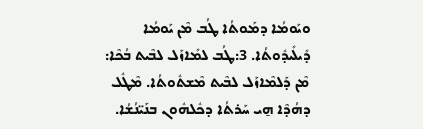ܘܝܰܘܡܳܐ ܕܡܰܘܬܳܐ ܛܳܒ ܡܶܢ ܝܰܘܡܳܐ ܕܺܝܠܺܝܕܽܘܬܳܐ. 3:ܛܳܒ ܠܡܺܐܙܰܠ ܠܒܶܝܬ ܒܳܟܶܐ: ܡܶܢ ܕܰܠܡܶܐܙܰܠ ܠܒܶܝܬ ܡܶܫܬܽܘܬܳܐ. ܡܶܛܽܠ ܕܗܳܕܶܐ ܗ̱ܝ ܚܰܪܬܳܐ ܕܟܽܠܗܽܘܢ ܒܢܰܝ̈ܢܳܫܳܐ.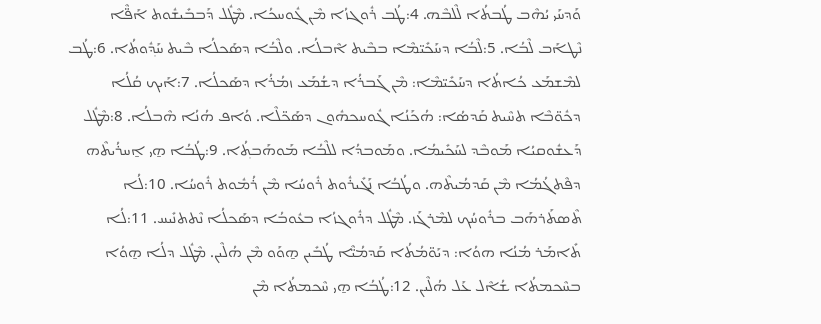ܘܰܕܚܰܝ ܝܳܗܶܒ ܛܳܒܬܳܐ ܠܶܠܒܶܗ. 4:ܛܳܒ ܪܽܘܓܙܳܐ ܡܶܢ ܓܽܘܚܟܳܐ. ܡܶܛܽܠ ܕܰܒܒܺܝܫܽܘܬ ܐܰܦ̈ܶܐ ܢܶܛܐܰܒ ܠܶܒܳܐ. 5:ܠܶܒܳܐ ܕܚܰܟܺܝ̈ܡܶܐ ܒܒܶܝܬ ܐܶܒܠܳܐ. ܘܠܶܒܳܐ ܕܣܰܟܠܳܐ ܒܶܝܬ ܚܰܕ݂ܽܘܬܳܐ. 6:ܛܳܒ ܠܡܶܫܡܰܥ ܟܳܐܬܳܐ ܕܚܰܟܺܝ̈ܡܶܐ: ܡܶܢ ܓܰܒܪܳܐ ܕܫܳܡܰܥ ܙܡܳܪܳܐ ܕܣܰܟܠܳܐ. 7:ܐܰܝܟ ܩܳܠܳܐ ܕܟܽܘ̈ܒܶܐ ܬܚܶܝܬ ܩܰܕܣܳܐ: ܗܳܟܰܢܳܐ ܓܽܘܚܟܗܽܘܢ ܕܣܰܟ̈ܠܶܐ. ܘܳܐܦ ܗܳܢܳܐ ܗܶܒܠܳܐ. 8:ܡܶܛܽܠ ܕܰܥܫܽܘܩܝܳܐ ܡܰܘܒܶܕ ܠܚܰܟܺܝܡܳܐ. ܘܡܰܘܒܕܳܐ ܠܠܶܒܳܐ ܡܰܘܗܰܒܬ݂ܳܐ. 9:ܛܳܒܳܐ ܗ̱ܝ ܐ̱ܚܪܳܝܬܶܗ ܕܦܶܬܓܳܡܳܐ ܡܶܢ ܩܰܕܡܳܝܬܶܗ. ܘܛܳܒܳܐ ܢܰܓܺܝܪܽܘܬ ܪܽܘܚܳܐ ܡܶܢ ܪܳܡܽܘܬ ܪܽܘܚܳܐ. 10:ܠܳܐ ܬܶܣܬܰܪܗܰܒ ܒܪܽܘܚܳܟ ܠܡܶܪܓܰܙ. ܡܶܛܽܠ ܕܪܽܘܓܙܳܐ ܒܥܽܘܒܳܐ ܕܣܰܟܠܳܐ ܢܶܬܬܢܺܝܚ. 11:ܠܳܐ ܬܺܐܡܰܪ ܡܳܢܳܐ ܗܘܳܐ: ܕܝܰܘ̈ܡܳܬܳܐ ܩܰܕܡܳܝ̈ܶܐ ܛܳܒܺܝܢ ܗ̱ܘܰܘ ܡܶܢ ܗܳܠܶܝܢ. ܡܶܛܽܠ ܕܠܳܐ ܗ̱ܘܳܐ ܒܚܶܟܡܬܳܐ ܫܳܐܶܠ ܥܰܠ ܗܳܠܶܝܢ. 12:ܛܳܒܳܐ ܗ̱ܝ ܚܶܟܡܬܳܐ ܡܶܢ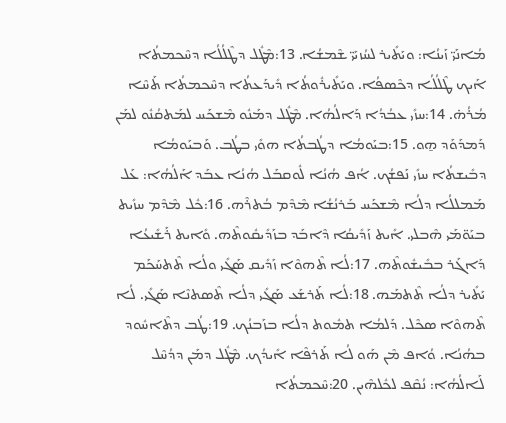ܡܳܐܢܰܝ̈ ܙܰܝܢܳܐ: ܘܝܰܬܺܝܪ ܠܚܳܙܝܰܝ̈ ܫܶܡܫܳܐ. 13:ܡܶܛܽܠ ܕܛܶܠܳܠܳܐ ܕܚܶܟܡܬܳܐ ܐܰܝܟ ܛܶܠܳܠܳܐ ܕܟܶܣܦܳܐ. ܘܝܰܬܺܝܪܽܘܬܳܐ ܕܺܝܕܰܥܬܳܐ ܕܚܶܟܡܬܳܐ ܬܰܚܶܐ ܡܳܪܳܗ̇. 14:ܚܙܺܝ ܥܒܳܕܳܐ ܕܰܐ‌ܠܳܗܳܐ. ܡܶܛܽܠ ܕܡܰܢܽܘ ܡܶܫܟܰܚ ܠܡܰܬܩܳܢܽܘ ܠܡܰܢ ܕܰܡܕܰܘܰܕ ܗ̱ܘ. 15:ܒܝܰܘܡܳܐ ܕܛܳܒܬܳܐ ܗܘܺܝ ܒܛܳܒ. ܘܰܒܝܰܘܡܳܐ ܕܒܺܝܫܬܳܐ ܚܙܺܝ ܢܰܦܫܳܟ. ܐܳܦ ܗܳܢܳܐ ܠܽܘܩܒܰܠ ܗܳܢܳܐ ܥܒܰܕ ܐܰ‌ܠܳܗܳܐ: ܥܰܠ ܡܰܡܠܠܳܐ ܕܠܳܐ ܡܶܫܟܰܚ ܒܰܪܢܳܫܳܐ ܡܶܕܶܡ ܒܳܬܪܶܗ. 16:ܟܽܠ ܡܶܕܶܡ ܚܙܺܝܬ ܒܝܰܘ̈ܡܰܝ ܗܶܒܠܝ. ܐܺܝܬ ܙܰܕܺܝܩܳܐ ܕܶܐܒܰܕ ܒܙܰܕܺܝܩܽܘܬܶܗ. ܘܺܐܝܬ ܪܰܫܺܝܥܳܐ ܕܰܐܓܰܪ ܒܒܺܝܫܽܘܬܶܗ. 17:ܠܳܐ ܬܶܗܘܶܐ ܙܰܕܺܝܩ ܣܰܓܺܝ ܘܠܳܐ ܬܶܬܚܰܟܰܡ ܝܰܬܺܝܪ ܕܠܳܐ ܬܶܬܡܰܗ. 18:ܠܳܐ ܬܰܪܫܰܥ ܣܰܓܺܝ ܕܠܳܐ ܬܶܣܬܢܶܐ ܣܰܓܺܝ. ܠܳܐ ܬܶܗܘܶܐ ܣܟܶܠ. ܕܰܠܡܳܐ ܬܡܽܘܬ ܕܠܳܐ ܒܙܰܒܢܳܟ. 19:ܛܳܒ ܕܬܶܐܚܽܘܕ ܒܗܳܢܳܐ. ܘܳܐܦ ܡܶܢ ܗܰܘ ܠܳܐ ܬܰܪܦܶܐ ܐܺܝܕܳܟ. ܡܶܛܽܠ ܕܡܰܢ ܕܕܳܚܶܠ ܠܰܐܠܳܗܳܐ: ܢܳܩܶܦ ܠܟܽܠܗܶܝܢ. 20:ܚܶܟܡܬܳܐ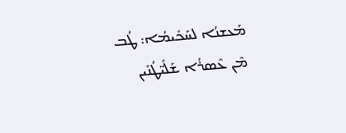ܡܰܥܫܢܳܐ ܠܚܰܟܺܝܡܳܐ: ܛܳܒ ܡܶܢ ܥܶܣܪܳܐ ܫܰܠܺܝ̈ܛܳܢܺܝܢ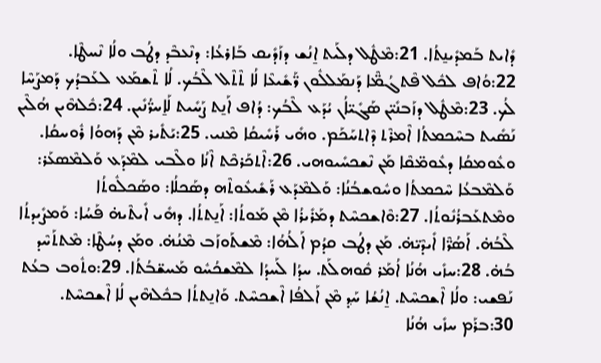ܕܺܐܝܬ ܒܰܡܕܺܝܢ̱ܬܳܐ. 21:ܡܶܛܽܠ ܕܠܰܝܬ ܐ̱ܢܳܫ ܕܙܰܕܺܝܩ ܒܰܐܪܥܳܐ: ܕܢܶܥܒܶܕ ܕܛܳܒ ܘܠܳܐ ܢܶܚܛܶܐ. 22:ܘܳܐܦ ܠܟܽܠ ܦܶܬܓܳܡ̈ܶܐ ܕܰܢܡܰܠܠܽܘܢ ܖ̈ܰܫܺܝܥܶܐ ܠܳܐ ܬܶܬܶܠ ܠܶܒܳܟ. ܠܳܐ ܬܶܫܡܰܥ ܠܥܰܒܕܳܟ ܕܰܡܨܰܚܶܐ ܠܳܟ. 23:ܡܶܛܽܠ ܕܙܰܒܢܺܝ̈ܢ ܣܰܓܺܝ̈ܐܳܢ ܝܳܕܰܥ ܠܶܒܳܟ: ܕܳܐܦ ܐܰܢ̱ܬ ܨܰܚܺܝܬ ܠܰܐ̱ܚܖ̈ܳܢܺܝܢ. 24:ܟܽܠܗܶܝܢ ܗܳܠܶܝܢ ܢܰܣܺܝܬ ܒܚܶܟܡܬܳܐ ܐܶܡܪܶܬ ܕܶܐܬܚܰܟܰܡ. ܘܗܺܝ ܪܰܚܺܝܩܳܐ ܡܶܢܝ. 25:ܝܰܬܺܝܪ ܡܶܢ ܕܰܗܘܳܐ ܪܽܘܚܩܳܐ. ܘܥܽܘܡܩܳܐ ܕܥܽܘܡ̈ܩܶܐ ܡܰܢ ܢܶܫܟܚܺܝܘܗܝ. 26:ܐܶܬܟܰܪܟܶܬ ܐܶܢܳܐ ܘܠܶܒܝ ܠܡܶܕܰܥ ܘܰܠܡܶܣܥܰܪ: ܘܰܠܡܶܒܥܳܐ ܚܶܟܡܬܳܐ ܘܚܽܘܫܒܳܢܳܐ: ܘܰܠܡܶܕܰܥ ܪܰܫܺܝܥܽܘܬܶܗ ܕܣܰܟܠܳܐ: ܘܣܰܟܠܽܘܬܳܐ ܘܡܶܬܥܰܒܪܳܢܽܘܬܳܐ. 27:ܘܶܐܫܟܚܶܬ ܕܡܰܪܺܝܪܳܐ ܡܶܢ ܡܰܘܬܳܐ: ܐܰܢ̱ܬܬܳܐ. ܕܗܺܝ ܐܺܝܬܶܝܗ̇ ܦܰܚܳܐ: ܘܰܡܨܺܝܕܬܳܐ ܠܶܒܳܗ̇. ܐܰܣܳܖ̈ܶܐ ܐܺܝܕܶܝ̈ܗ̇. ܡܰܢ ܕܛܳܒ ܩܕܳܡ ܐܰ‌ܠܳܗܳܐ: ܡܶܫܬܰܘܙܰܒ ܡܶܢܳܗ̇. ܘܡܰܢ ܕܚܳܛܶܐ: ܡܶܬܬܰܚܶܕ ܒܳܗ̇. 28:ܚܙܺܝ ܗܳܢܳܐ ܐܳܡܰܪ ܩܽܘܗܠܰܬ. ܚܕܳܐ ܠܰܚܕܳܐ ܠܡܶܫܟܳܚܽܘ ܡܰܚܫ̈ܒܳܬܳܐ. 29:ܘܬܽܘܒ ܒܥܳܬ ܢܰܦܫܝ: ܘܠܳܐ ܐܶܫܟܚܶܬ. ܐ̱ܢܳܫܳܐ ܚܰܕ݂ ܡܶܢ ܐܰܠܦܳܐ ܐܶܫܟܚܶܬ. ܘܰܐܢ̱ܬܬܳܐ ܒܟܽܠܗܶܝܢ ܠܳܐ ܐܶܫܟܚܶܬ. 30:ܒܪܰܡ ܚܙܺܝ ܗܳܢܳܐ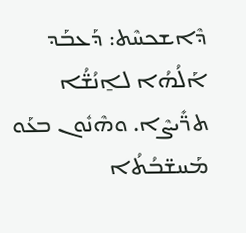ܕܶܐܫܟܚܶܬ: ܕܰܥܒܰܕ ܐܰ‌ܠܳܗܳܐ ܠܐ̱ܢܳܫ̈ܳܐ ܬܖ̈ܺܝܨܶܐ. ܘܗܶܢܽܘܢ ܒܥܰܘ ܡܰܚܫ̈ܒܳܬܳܐ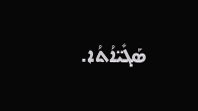ܣܰܓܺܝ̈ܐܳܬܳܐ.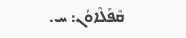ܩܶܦܰܠܶܐܘܳܢ: ܚ.